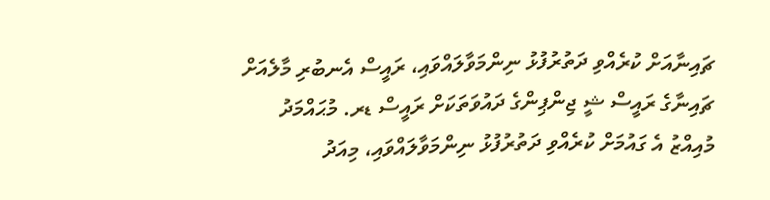ޗައިނާއަށް ކުރެއްވި ދަތުރުފުޅު ނިންމަވާލައްވައި، ރައީސް އެނބުރި މާލެއަށް
ޗައިނާގެ ރައީސް ޝީ ޖިންޕިންގެ ދައުވަތަކަށް ރައީސް ޑރ. މުޙައްމަދު މުއިއްޒު އެ ގައުމަށް ކުރެއްވި ދަތުރުފުޅު ނިންމަވާލައްވައި، މިއަދު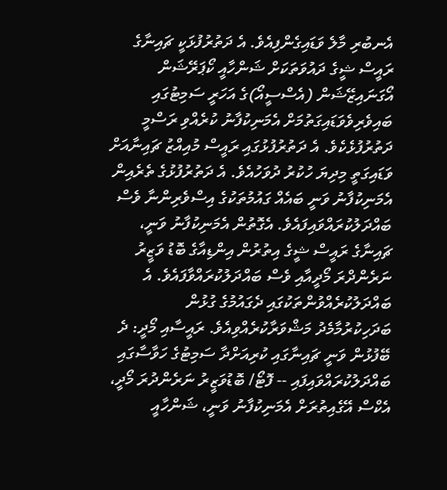އެނބުރި މާލެ ވަޑައިގެންފިއެވެ. އެ ދަތުރުފުޅަކީ ޗައިނާގެ ރައީސް ޝީގެ ދައުވަތަކަށް ޝަންހާއީ ކޯޕަރޭޝަން އޯގަނައިޒޭޝަން (އެސްސީއޯ)ގެ އަހަރީ ސަމިޓުގައި ބައިވެރިވެވަޑައިގަތުމަށް އެމަނިކުފާނު ކުރެއްވި ރަސްމީ ދަތުރުފުޅެކެވެ. އެ ދަތުރުފުޅުގައި ރައީސް މުއިއްޒު ޗައިނާއަށް ވަޑައިގަތީ މިދިޔަ ހުކުރު ދުވަހުއެވެ. އެ ދަތުރުފުޅުގެ ތެރެއިން އެމަނިކުފާނު ވަނީ ބައެއް ގައުމުތަކުގެ އިސްވެރިންނާ ވެސް ބައްދަލުކުރައްވައިފައެވެ. އެގޮތުން އެމަނިކުފާނު ވަނީ، ޗައިނާގެ ރައީސް ޝީގެ އިތުރުން އިންޑިއާގެ ބޮޑު ވަޒީރު ނަރެންދްރަ މޯދީއާއި ވެސް ބައްދަލުކުރައްވާފައެވެ. އެ ބައްދަލުކުރެއްވުންތަކުގައި ދެގައުމުގެ ގުޅުން ބަދަހިކުރުމާމެދު މަޝްވަރާކުރެއްވިއެވެ. ރައީސާއި މޯދީ: ދެ ބޭފުޅުން ވަނީ ޗައިނާގައި ކުރިއަށްދާ ސަމިޓުގެ ހަވާސާގައި ބައްދަލުކުރައްވައިފައި -- ފޮޓޯ/ ބޮޑުވަޒީރު ނަރެންދުރަ މޯދީ، އެކްސް އޭގެއިތުރަށް އެމަނިކުފާނު ވަނީ، ޝަންހާއީ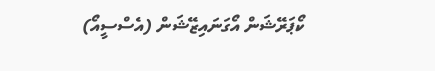ކޯޕަރޭޝަން އޯގަނައިޒޭޝަން (އެސްސީއޯ)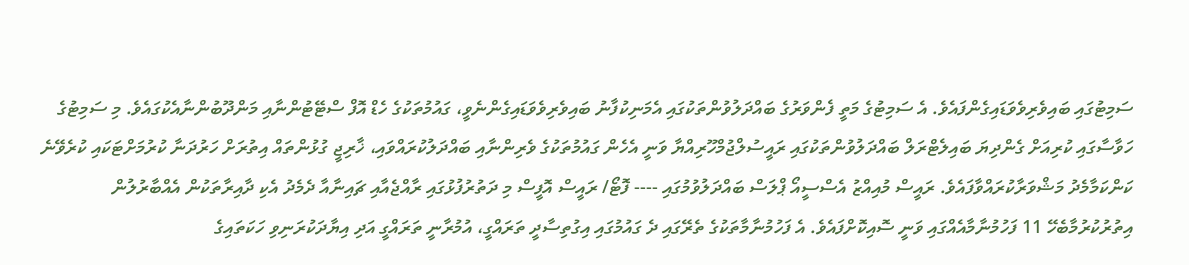ސަމިޓުގައި ބައިވެރިވެވަޑައިގެންފައެވެ. އެ ސަމިޓުގެ މަތީ ފެންވަރުގެ ބައްދަލުވުންތަކުގައި އެމަނިކުފާނު ބައިވެރިވެވަޑައިގެންނެވީ، ގައުމުތަކުގެ ހެޑް އޮފް ސްޓޭޓުންނާއި މަންދޫބުންނާއެކުގައެވެ. މި ސަމިޓުގެ ހަވާސާގައި ކުރިއަށް ގެންދިޔަ ބައިލެޓްރަލް ބައްދަލުވުންތަކުގައި ރައީސުލްޖުމްހޫރިއްޔާ ވަނީ އެހެން ގައުމުތަކުގެ ވެރިންނާއި ބައްދަލުކުރައްވައި، ޚާރިޖީ ގުޅުންތައް އިތުރަށް ހަރުދަނާ ކުރުމަށްޓަކައި ކުރެވޭނެ ކަންކަމާމެދު މަޝްވަރާކުރައްވާފައެވެ. ރައީސް މުއިއްޒު އެސްސީއޯ ޕްލަސް ބައްދަލުވުމުގައި ---- ފޮޓޯ/ ރައީސް އޮފީސް މި ދަތުރުފުޅުގައި ރާއްޖެއާއި ޗައިނާއާ ދެމެދު އެކި ދާއިރާތަކުން އެއްބާރުލުން އިތުރުކުރުމާބެހޭ 11 ފަހުމުނާމާއެއްގައި ވަނީ ސޮއިކޮށްފައެވެ. އެ ފަހުމުނާމާތަކުގެ ތެރޭގައި ދެ ގައުމުގައި އިގުތިސާދީ ތަރައްގީ، އުމުރާނީ ތަރައްގީ އަދި އިޔާދަކުރަނިވި ހަކަތައިގެ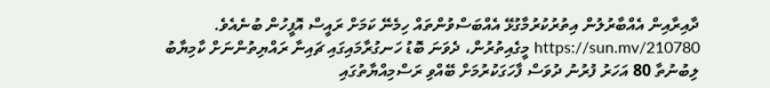ދާއިރާއިން އެއްބާރުލުން އިތުރުކުރުމާގުޅޭ އެއްބަސްވުންތައް ހިމެނޭ ކަމަށް ރައީސް އޮފީހުން ބުނެއެވެ. https://sun.mv/210780 މީގެއިތުރުން، ދެވަނަ ބޮޑު ހަނގުރާމައިގައި ޗައިނާ ރައްޔިތުންނަށް ކާމިޔާބު ލިބުނުތާ 80 އަހަރު ފުރުނު ދުވަސް ފާހަގަކުރުމަށް ބޭއްވި ރަސްމިއްޔާތުގައި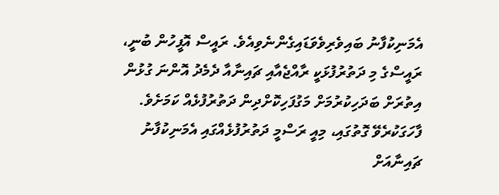އެމަނިކުފާނު ބައިވެރިވެވަޑައިގެންނެވިއެވެ. ރައީސް އޮފީހުން ބުނީ، ރައީސްގެ މި ދަތުރުފުޅަކީ ރާއްޖެއާއި ޗައިނާއާ ދެމެދު އޮންނަ ގުޅުން އިތުރަށް ބަދަހިކުރުމަށް މަގުފަހިކޮށްދިން ދަތުރުފުޅެއް ކަމަށެވެ. ފާހަގަކުރެވޭ ގޮތުގައި، މިއީ ރަސްމީ ދަތުރުފުޅެއްގައި އެމަނިކުފާނު ޗައިނާއަށް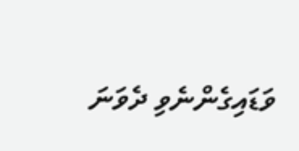ވަޑައިގެންނެވި ދެވަނަ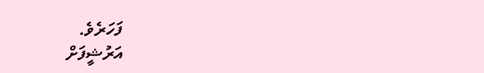ފަހަރެވެ.
އަރުޝީފަށް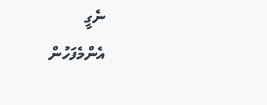ނެގީ
އެންމެފަހުން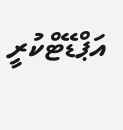އަޕްޑޭޓްކުރީ